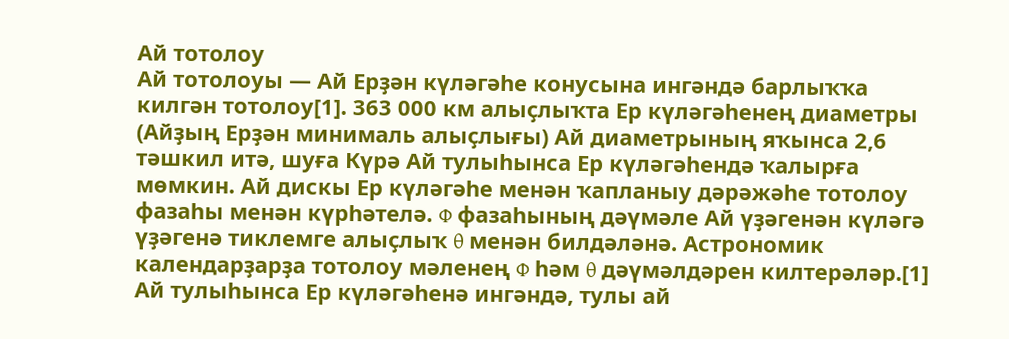Ай тотолоу
Ай тотолоуы — Ай Ерҙән күләгәһе конусына ингәндә барлыҡҡа килгән тотолоу[1]. 363 000 км алыҫлыҡта Ер күләгәһенең диаметры (Айҙың Ерҙән минималь алыҫлығы) Ай диаметрының яҡынса 2,6 тәшкил итә, шуға Күрә Ай тулыһынса Ер күләгәһендә ҡалырға мөмкин. Ай дискы Ер күләгәһе менән ҡапланыу дәрәжәһе тотолоу фазаһы менән күрһәтелә. Φ фазаһының дәүмәле Ай үҙәгенән күләгә үҙәгенә тиклемге алыҫлыҡ θ менән билдәләнә. Астрономик календарҙарҙа тотолоу мәленең Φ һәм θ дәүмәлдәрен килтерәләр.[1]
Ай тулыһынса Ер күләгәһенә ингәндә, тулы ай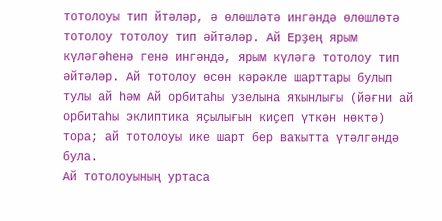тотолоуы тип йтәләр, ә өлөшләтә ингәндә өлөшлөтә тотолоу тотолоу тип әйтәләр. Ай Ерҙең ярым күләгәһенә генә ингәндә, ярым күләгә тотолоу тип әйтәләр. Ай тотолоу өсөн кәрәкле шарттары булып тулы ай һәм Ай орбитаһы узелына яҡынлығы (йәғни ай орбитаһы эклиптика яҫылығын киҫеп үткән нөктә) тора; ай тотолоуы ике шарт бер ваҡытта үтәлгәндә була.
Ай тотолоуының уртаса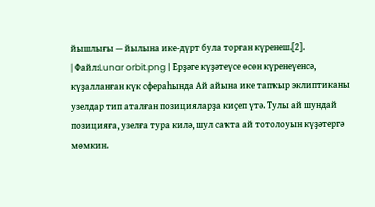йышлығы — йылына ике-дүрт була торған күренеш.[2].
| Файл:Lunar orbit.png | Ерҙәге күҙәтеүсе өсөн күренеүенсә, күҙалланған күк сфераһында Ай айына ике тапҡыр эклиптиканы узелдар тип аталған позицияларҙа киҫеп үтә. Тулы ай шундай позицияға, узелға тура килә, шул саҡта ай тотолоуын күҙәтергә мөмкин.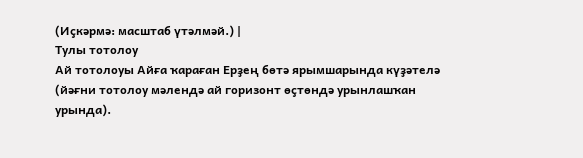(Иҫкәрмә: масштаб үтәлмәй.) |
Тулы тотолоу
Ай тотолоуы Айға ҡараған Ерҙең бөтә ярымшарында күҙәтелә (йәғни тотолоу мәлендә ай горизонт өҫтөндә урынлашҡан урында).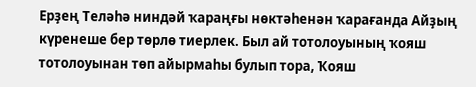Ерҙең Теләһә ниндәй ҡараңғы нөктәһенән ҡарағанда Айҙың күренеше бер төрлө тиерлек. Был ай тотолоуының ҡояш тотолоуынан төп айырмаһы булып тора, Ҡояш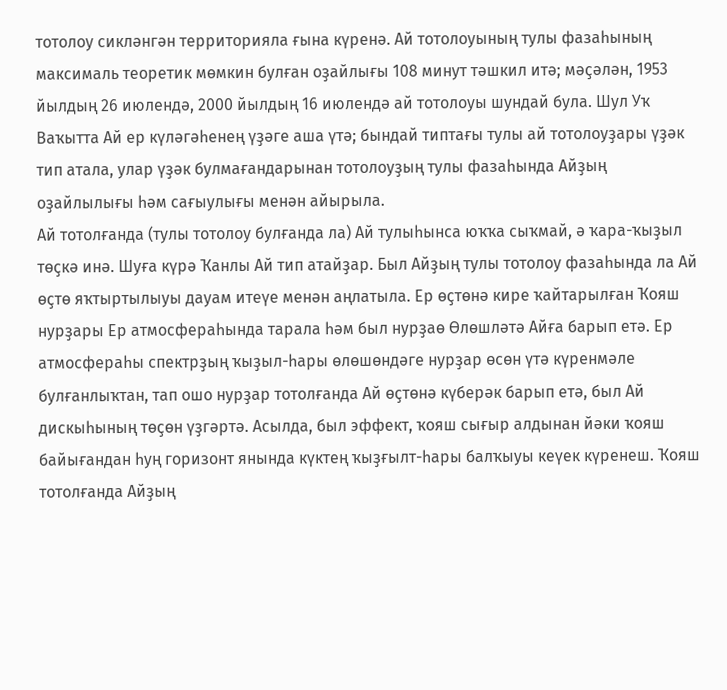тотолоу сикләнгән территорияла ғына күренә. Ай тотолоуының тулы фазаһының максималь теоретик мөмкин булған оҙайлығы 108 минут тәшкил итә; мәҫәлән, 1953 йылдың 26 июлендә, 2000 йылдың 16 июлендә ай тотолоуы шундай була. Шул Уҡ Ваҡытта Ай ер күләгәһенең үҙәге аша үтә; бындай типтағы тулы ай тотолоуҙары үҙәк тип атала, улар үҙәк булмағандарынан тотолоуҙың тулы фазаһында Айҙың оҙайлылығы һәм сағыулығы менән айырыла.
Ай тотолғанда (тулы тотолоу булғанда ла) Ай тулыһынса юҡҡа сыҡмай, ә ҡара-ҡыҙыл төҫкә инә. Шуға күрә Ҡанлы Ай тип атайҙар. Был Айҙың тулы тотолоу фазаһында ла Ай өҫтө яҡтыртылыуы дауам итеүе менән аңлатыла. Ер өҫтөнә кире ҡайтарылған Ҡояш нурҙары Ер атмосфераһында тарала һәм был нурҙаө Өлөшләтә Айға барып етә. Ер атмосфераһы спектрҙың ҡыҙыл-һары өлөшөндәге нурҙар өсөн үтә күренмәле булғанлыҡтан, тап ошо нурҙар тотолғанда Ай өҫтөнә күберәк барып етә, был Ай дискыһының төҫөн үҙгәртә. Асылда, был эффект, ҡояш сығыр алдынан йәки ҡояш байығандан һуң горизонт янында күктең ҡыҙғылт-һары балҡыуы кеүек күренеш. Ҡояш тотолғанда Айҙың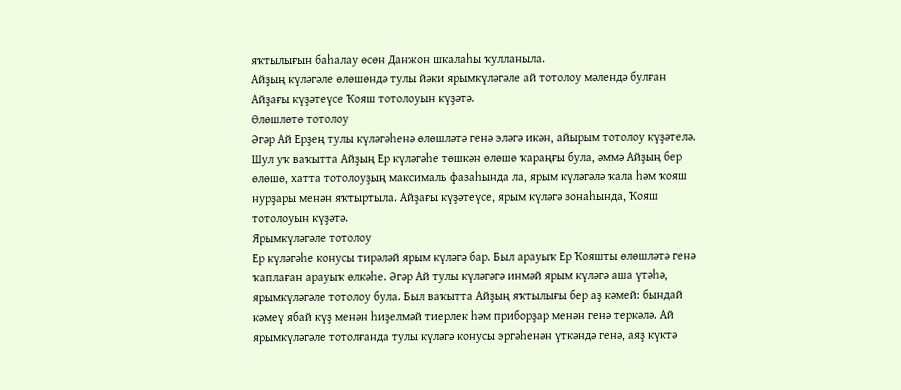яҡтылығын баһалау өсөн Данжон шкалаһы ҡулланыла.
Айҙың күләгәле өлөшөндә тулы йәки ярымкүләгәле ай тотолоу мәлендә булған Айҙағы күҙәтеүсе Ҡояш тотолоуын күҙәтә.
Өлөшлөтө тотолоу
Әгәр Ай Ерҙең тулы күләгәһенә өлөшләтә генә эләгә икән, айырым тотолоу күҙәтелә. Шул уҡ ваҡытта Айҙың Ер күләгәһе төшкән өлөшө ҡараңғы була, әммә Айҙың бер өлөшө, хатта тотолоуҙың максималь фазаһында ла, ярым күләгәлә ҡала һәм ҡояш нурҙары менән яҡтыртыла. Айҙағы күҙәтеүсе, ярым күләгә зонаһында, Ҡояш тотолоуын күҙәтә.
Ярымкүләгәле тотолоу
Ер күләгәһе конусы тирәләй ярым күләгә бар. Был арауыҡ Ер Ҡояшты өлөшләтә генә ҡаплаған арауыҡ өлкәһе. Әгәр Ай тулы күләгәгә инмәй ярым күләгә аша үтәһә, ярымкүләгәле тотолоу була. Был ваҡытта Айҙың яҡтылығы бер аҙ кәмей: бындай кәмеү ябай күҙ менән һиҙелмәй тиерлек һәм приборҙар менән генә теркәлә. Ай ярымкүләгәле тотолғанда тулы күләгә конусы эргәһенән үткәндә генә, аяҙ күктә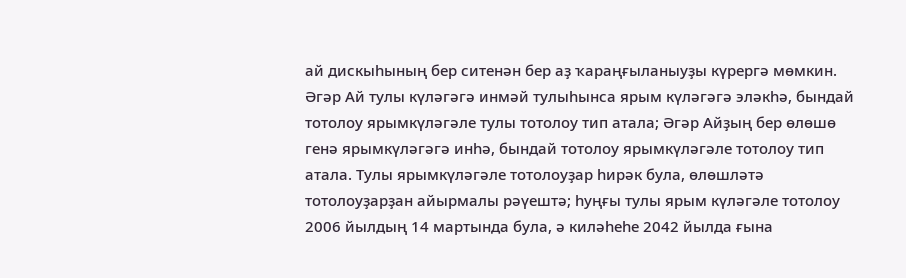ай дискыһының бер ситенән бер аҙ ҡараңғыланыуҙы күрергә мөмкин. Әгәр Ай тулы күләгәгә инмәй тулыһынса ярым күләгәгә эләкһә, бындай тотолоу ярымкүләгәле тулы тотолоу тип атала; Әгәр Айҙың бер өлөшө генә ярымкүләгәгә инһә, бындай тотолоу ярымкүләгәле тотолоу тип атала. Тулы ярымкүләгәле тотолоуҙар һирәк була, өлөшләтә тотолоуҙарҙан айырмалы рәүештә; һуңғы тулы ярым күләгәле тотолоу 2006 йылдың 14 мартында була, ә киләһеһе 2042 йылда ғына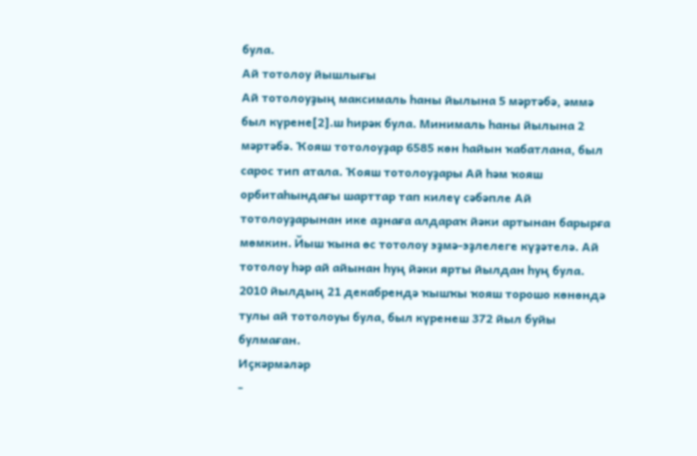була.
Ай тотолоу йышлығы
Ай тотолоуҙың максималь һаны йылына 5 мәртәбә, әммә был күрене[2].ш һирәк була. Минималь һаны йылына 2 мәртәбә. Ҡояш тотолоуҙар 6585 көн һайын ҡабатлана, был сарос тип атала. Ҡояш тотолоуҙары Ай һәм ҡояш орбитаһындағы шарттар тап килеү сәбәпле Ай тотолоуҙарынан ике аҙнаға алдараҡ йәки артынан барырға мөмкин. Йыш ҡына өс тотолоу эҙмә-эҙлелеге күҙәтелә. Ай тотолоу һәр ай айынан һуң йәки ярты йылдан һуң була. 2010 йылдың 21 декабрендә ҡышҡы ҡояш торошо көнөндә тулы ай тотолоуы була, был күренеш 372 йыл буйы булмаған.
Иҫкәрмәләр
-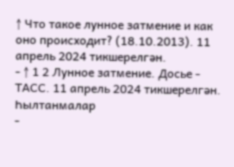↑ Что такое лунное затмение и как оно происходит? (18.10.2013). 11 апрель 2024 тикшерелгән.
- ↑ 1 2 Лунное затмение. Досье - ТАСС. 11 апрель 2024 тикшерелгән.
Һылтанмалар
-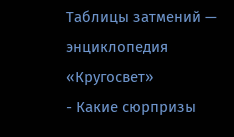Таблицы затмений — энциклопедия «Кругосвет»
- Какие сюрпризы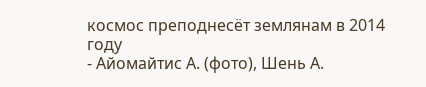космос преподнесёт землянам в 2014 году
- Айомайтис А. (фото), Шень А.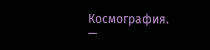Космография. —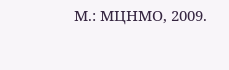М.: МЦНМО, 2009.